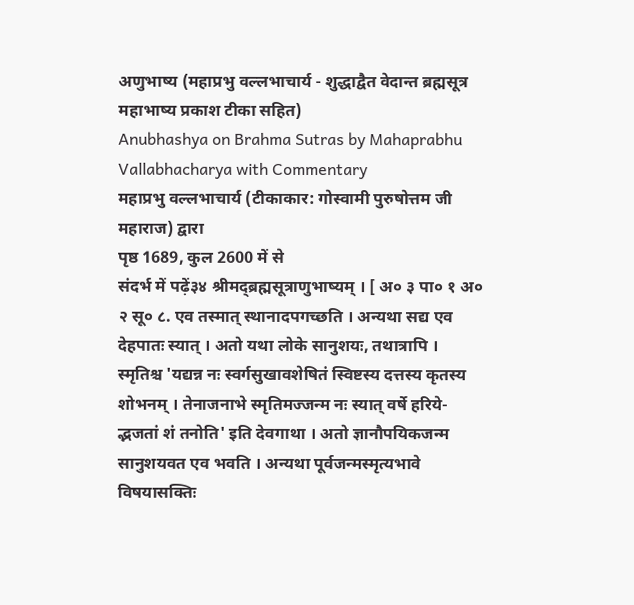अणुभाष्य (महाप्रभु वल्लभाचार्य - शुद्धाद्वैत वेदान्त ब्रह्मसूत्र महाभाष्य प्रकाश टीका सहित)
Anubhashya on Brahma Sutras by Mahaprabhu Vallabhacharya with Commentary
महाप्रभु वल्लभाचार्य (टीकाकार: गोस्वामी पुरुषोत्तम जी महाराज) द्वारा
पृष्ठ 1689, कुल 2600 में से
संदर्भ में पढ़ें३४ श्रीमद्ब्रह्मसूत्राणुभाष्यम् । [ अ० ३ पा० १ अ० २ सू० ८. एव तस्मात् स्थानादपगच्छति । अन्यथा सद्य एव देहपातः स्यात् । अतो यथा लोके सानुशयः, तथात्रापि । स्मृतिश्च 'यद्यन्न नः स्वर्गसुखावशेषितं स्विष्टस्य दत्तस्य कृतस्य शोभनम् । तेनाजनाभे स्मृतिमज्जन्म नः स्यात् वर्षे हरिये- द्भजतां शं तनोति' इति देवगाथा । अतो ज्ञानौपयिकजन्म सानुशयवत एव भवति । अन्यथा पूर्वजन्मस्मृत्यभावे विषयासक्तिः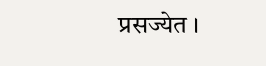प्रसज्येत ।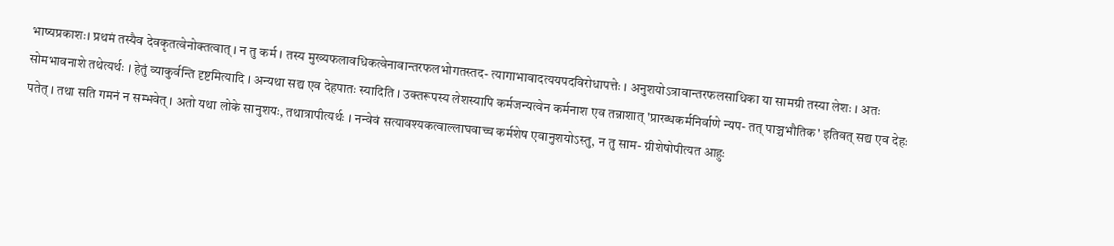भाष्यप्रकाशः। प्रथमं तस्यैव देवकृतत्वेनोक्तत्वात् । न तु कर्म । तस्य मुख्यफलावधिकत्वेनावान्तरफलभोगतस्तद- त्यागाभावादत्ययपदविरोधापत्तेः । अनुशयोऽत्रावान्तरफलसाधिका या सामग्री तस्या लेशः । अतः सोमभावनाशे तथेत्यर्थः । हेतुं व्याकुर्वन्ति दृष्टमित्यादि । अन्यथा सद्य एव देहपातः स्यादिति । उक्तरूपस्य लेशस्यापि कर्मजन्यत्वेन कर्मनाश एव तन्नाशात् 'प्रारब्धकर्मनिर्वाणे न्यप- तत् पाञ्चभौतिक' इतिवत् सद्य एव देहः पतेत् । तथा सति गमनं न सम्भवेत् । अतो यथा लोके सानुशयः, तथात्रापीत्यर्थः । नन्वेवं सत्यावश्यकत्वाल्लाघवाच्च कर्मशेष एवानुशयोऽस्तु, न तु साम- ग्रीशेषोपीत्यत आहुः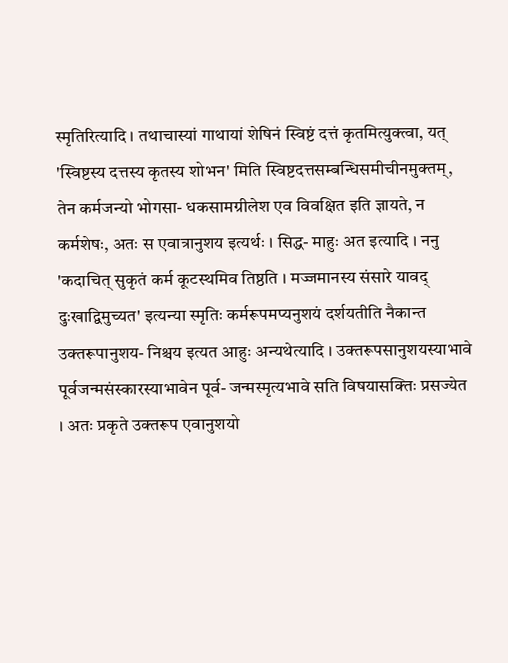स्मृतिरित्यादि । तथाचास्यां गाथायां शेषिनं स्विष्टं दत्तं कृतमित्युक्त्वा, यत् 'स्विष्टस्य दत्तस्य कृतस्य शोभन' मिति स्विष्टदत्तसम्बन्धिसमीचीनमुक्तम्, तेन कर्मजन्यो भोगसा- धकसामग्रीलेश एव विवक्षित इति ज्ञायते, न कर्मशेषः, अतः स एवात्रानुशय इत्यर्थः । सिद्ध- माहुः अत इत्यादि । ननु 'कदाचित् सुकृतं कर्म कूटस्थमिव तिष्ठति । मज्जमानस्य संसारे यावद् दुःखाद्विमुच्यत' इत्यन्या स्मृतिः कर्मरूपमप्यनुशयं दर्शयतीति नैकान्त उक्तरूपानुशय- निश्चय इत्यत आहुः अन्यथेत्यादि । उक्तरूपसानुशयस्याभावे पूर्वजन्मसंस्कारस्याभावेन पूर्व- जन्मस्मृत्यभावे सति विषयासक्तिः प्रसज्येत । अतः प्रकृते उक्तरूप एवानुशयो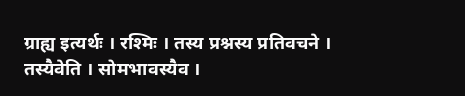ग्राह्य इत्यर्थः । रश्मिः । तस्य प्रश्नस्य प्रतिवचने । तस्यैवेति । सोमभावस्यैव ।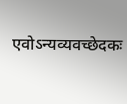एवोऽन्यव्यवच्छेदकः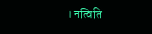। नत्विति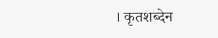। कृतशब्देन